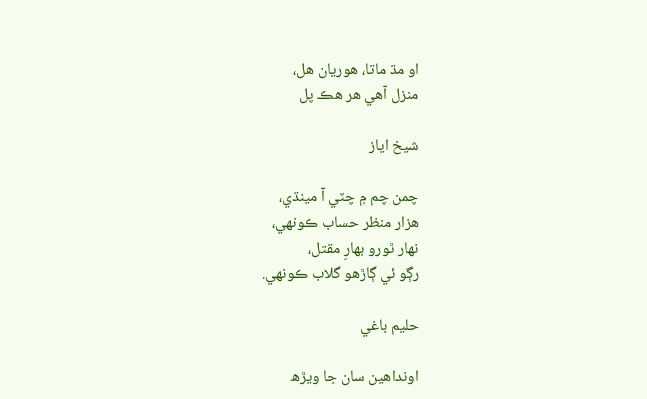او مڌ ماتا، ھوريان هل،
منزل آهي هر هڪ پل

شيخ اياز

چمن چم ۾ چٽي آ مينڌي،
هزار منظر حساب ڪونهي،
نهار ٿورو بهارِ مقتل،
رڳو ئي ڳاڙهو گلاب ڪونهي.

حليم باغي

اونداهين سان جا ويڙھ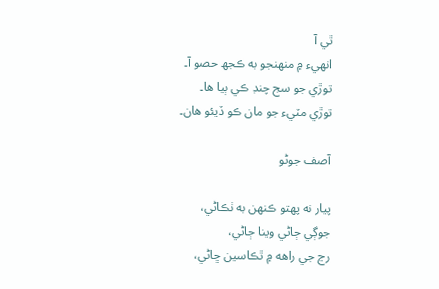ٿي آ
انهيء ۾ منهنجو به ڪجھ حصو آ۔
توڙي جو سج چنڊ ڪي ٻيا ها۔
توڙي مٽيء جو مان ڪو ڏيئو هان۔

آصف جوڻو

پيار نه پهتو ڪنهن به ٺڪاڻي،
جوڳي ڄاڻي وينا ڄاڻي،
رڃ جي راهه ۾ ٿڪاسين ڇاڻي،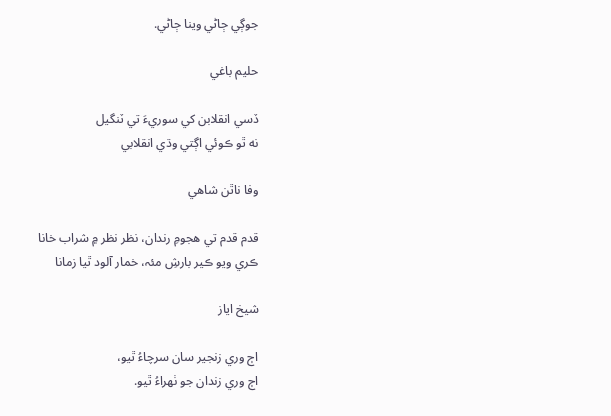جوڳي ڄاڻي وينا ڄاڻي.

حليم باغي

ڏسي انقلابن کي سوريءَ تي ٽنگيل
نه ٿو ڪوئي اڳتي وڌي انقلابي

وفا ناٿن شاھي

قدم قدم تي ھجومِ رندان، نظر نظر ۾ شراب خانا
ڪري ويو ڪير بارشِ مئہ، خمار آلود ٿيا زمانا

شيخ اياز

اڄ وري زنجير سان سرچاءُ ٿيو،
اڄ وري زندان جو ٺھراءُ ٿيو.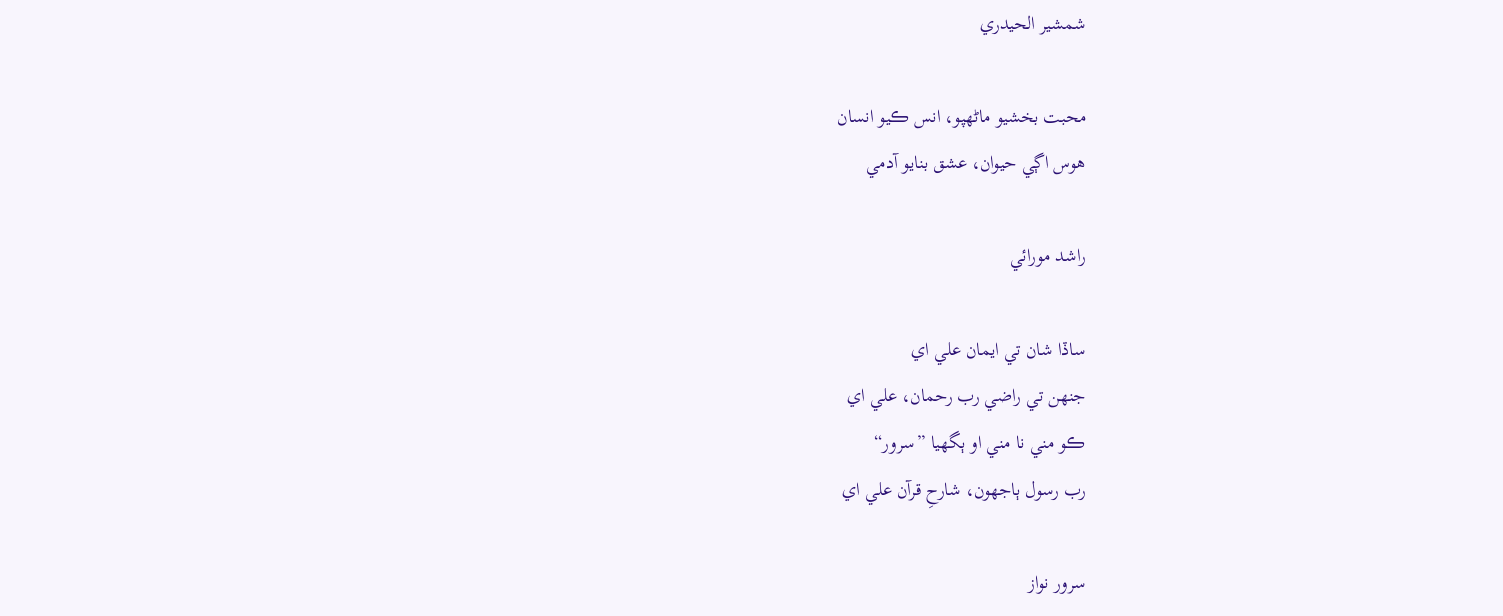شمشير الحيدري

محبت بخشيو ماڻهپو، انس ڪيو انسان
هوس اڳي حيوان، عشق بنايو آدمي

راشد مورائي

ساڏا شان تي ايمان علي اي
جنھن تي راضي رب رحمان، علي اي
ڪو مني نا مني او ٻگهيا ”سرور“
رب رسول ٻاجھون، شارحِ قرآن علي اي

سرور نواز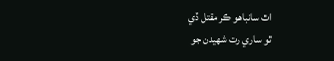اٿ سانباهو ڪر مقتل ڏي
ٿو ساري رت شهيدن جو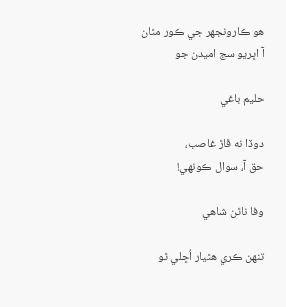هو ڪارونجھر جي ڪور مٿان
آ اڀريو سج اميدن جو

حليم باغي

دوڏا نه ڦاڙ غاصب،
حق آ، سوال ڪونهي!

وفا ناٿن شاھي

تنهن ڪري هٿيار اُڇلي ٿو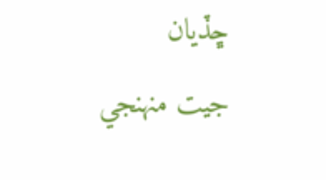ڇڏيان
جيت منهنجي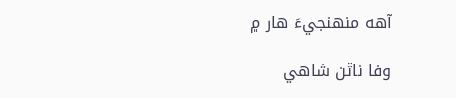آهه منهنجيءَ هار ۾

وفا ناٿن شاھي